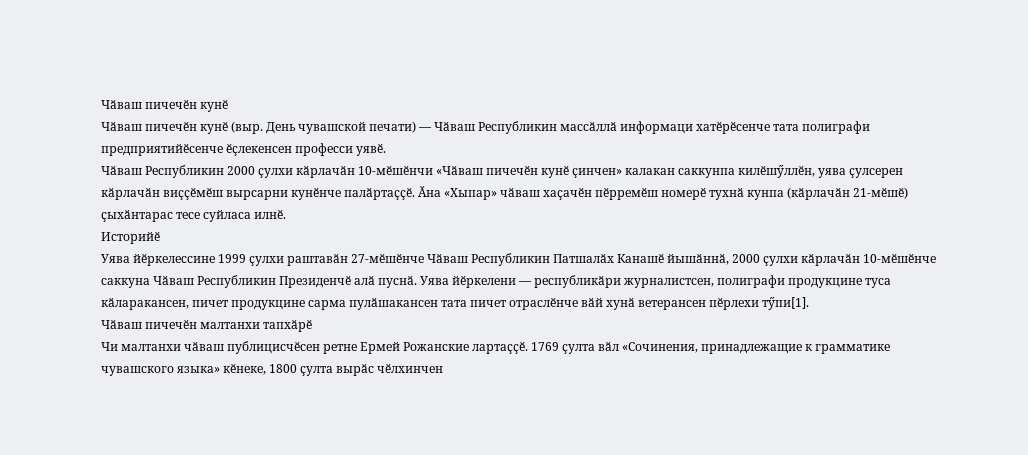Чӑваш пичечӗн кунӗ
Чӑваш пичечӗн кунӗ (выр. День чувашской печати) — Чӑваш Республикин массӑллӑ информаци хатӗрӗсенче тата полиграфи предприятийӗсенче ӗҫлекенсен професси уявӗ.
Чӑваш Республикин 2000 ҫулхи кӑрлачӑн 10-мӗшӗнчи «Чӑваш пичечӗн кунӗ ҫинчен» калакан саккунпа килӗшӳллӗн, уява ҫулсерен кӑрлачӑн виҫҫӗмӗш вырсарни кунӗнче палӑртаҫҫӗ. Ӑна «Хыпар» чӑваш хаҫачӗн пӗрремӗш номерӗ тухнӑ кунпа (кӑрлачӑн 21-мӗшӗ) ҫыхӑнтарас тесе суйласа илнӗ.
Историйӗ
Уява йӗркелессине 1999 ҫулхи раштавӑн 27-мӗшӗнче Чӑваш Республикин Патшалӑх Канашӗ йышӑннӑ, 2000 ҫулхи кӑрлачӑн 10-мӗшӗнче саккуна Чӑваш Республикин Президенчӗ алӑ пуснӑ. Уява йӗркелени — республикӑри журналистсен, полиграфи продукцине туса кӑларакансен, пичет продукцине сарма пулӑшакансен тата пичет отраслӗнче вӑй хунӑ ветерансен пӗрлехи тӳпи[1].
Чӑваш пичечӗн малтанхи тапхӑрӗ
Чи малтанхи чӑваш публицисчӗсен ретне Ермей Рожанские лартаҫҫӗ. 1769 ҫулта вӑл «Сочинения, принадлежащие к грамматике чувашского языка» кӗнеке, 1800 ҫулта вырӑс чӗлхинчен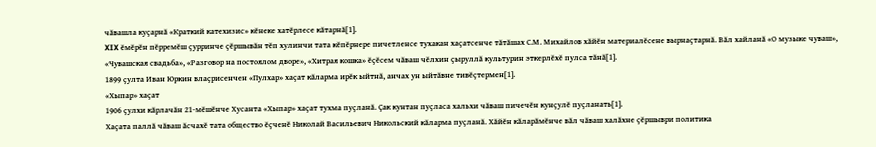чӑвашла куҫарнӑ «Краткий катехизис» кӗнеке хатӗрлесе кӑтарнӑ[1].
XIX ӗмӗрӗн пӗрремӗш ҫурринче ҫӗршывӑн тӗп хулинчи тата кӗпӗрнере пичетленсе тухакан хаҫатсенче тӑтӑшах С.М. Михайлов хӑйӗн материалӗсене вырнаҫтарнӑ. Вӑл хайланӑ «О музыке чуваш», «Чувашская свадьба», «Разговор на постоялом дворе», «Хитрая кошка» ӗҫӗсем чӑваш чӗлхин ҫыруллӑ культурин эткерлӗхӗ пулса тӑнӑ[1].
1899 ҫулта Иван Юркин влаҫрисенчен «Пулхар» хаҫат кӑларма ирӗк ыйтнӑ, анчах ун ыйтӑвне тивӗҫтермен[1].
«Хыпар» хаҫат
1906 ҫулхи кӑрлачӑн 21-мӗшӗнче Хусанта «Хыпар» хаҫат тухма пуҫланӑ. Ҫак кунтан пуҫласа хальхи чӑваш пичечӗн кунҫулӗ пуҫланать[1].
Хаҫата паллӑ чӑваш ӑсчахӗ тата общество ӗҫченӗ Николай Васильевич Никольский кӑларма пуҫланӑ. Хӑйӗн кӑларӑмӗнче вӑл чӑваш халӑхне ҫӗршыври политика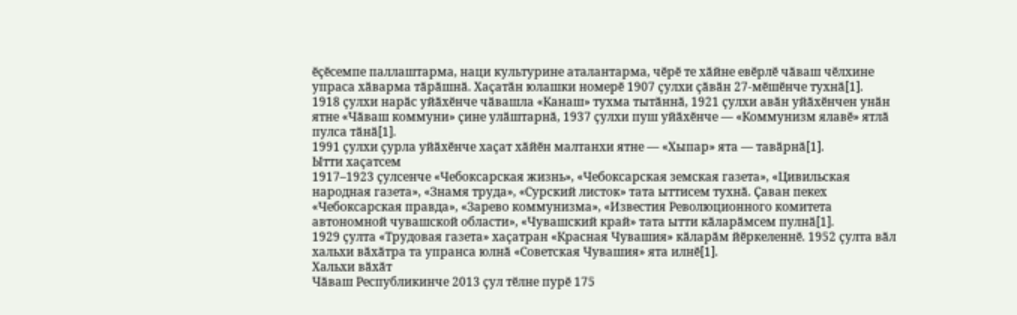ӗҫӗсемпе паллаштарма, наци культурине аталантарма, чӗрӗ те хӑйне евӗрлӗ чӑваш чӗлхине упраса хӑварма тӑрӑшнӑ. Хаҫатӑн юлашки номерӗ 1907 ҫулхи ҫӑвӑн 27-мӗшӗнче тухнӑ[1].
1918 ҫулхи нарӑс уйӑхӗнче чӑвашла «Канаш» тухма тытӑннӑ, 1921 ҫулхи авӑн уйӑхӗнчен унӑн ятне «Чӑваш коммуни» ҫине улӑштарнӑ, 1937 ҫулхи пуш уйӑхӗнче — «Коммунизм ялавӗ» ятлӑ пулса тӑнӑ[1].
1991 ҫулхи ҫурла уйӑхӗнче хаҫат хӑйӗн малтанхи ятне — «Хыпар» ята — тавӑрнӑ[1].
Ытти хаҫатсем
1917–1923 ҫулсенче «Чебоксарская жизнь», «Чебоксарская земская газета», «Цивильская народная газета», «Знамя труда», «Сурский листок» тата ыттисем тухнӑ. Ҫаван пекех «Чебоксарская правда», «Зарево коммунизма», «Известия Революционного комитета автономной чувашской области», «Чувашский край» тата ытти кӑларӑмсем пулнӑ[1].
1929 ҫулта «Трудовая газета» хаҫатран «Красная Чувашия» кӑларӑм йӗркеленнӗ. 1952 ҫулта вӑл хальхи вӑхӑтра та упранса юлнӑ «Советская Чувашия» ята илнӗ[1].
Хальхи вӑхӑт
Чӑваш Республикинче 2013 ҫул тӗлне пурӗ 175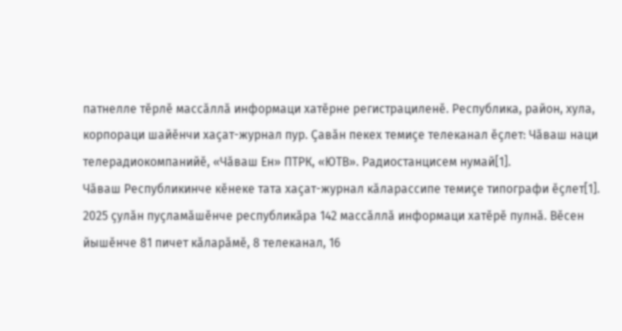патнелле тӗрлӗ массӑллӑ информаци хатӗрне регистрациленӗ. Республика, район, хула, корпораци шайӗнчи хаҫат-журнал пур. Ҫавӑн пекех темиҫе телеканал ӗҫлет: Чӑваш наци телерадиокомпанийӗ, «Чӑваш Ен» ПТРК, «ЮТВ». Радиостанцисем нумай[1].
Чӑваш Республикинче кӗнеке тата хаҫат-журнал кӑларассипе темиҫе типографи ӗҫлет[1].
2025 ҫулӑн пуҫламӑшӗнче республикӑра 142 массӑллӑ информаци хатӗрӗ пулнӑ. Вӗсен йышӗнче 81 пичет кӑларӑмӗ, 8 телеканал, 16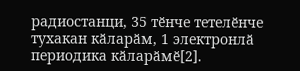радиостанци, 35 тӗнче тетелӗнче тухакан кӑларӑм, 1 электронлӑ периодика кӑларӑмӗ[2].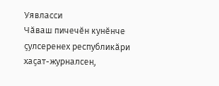Уявласси
Чӑваш пичечӗн кунӗнче ҫулсеренех республикӑри хаҫат-журналсен,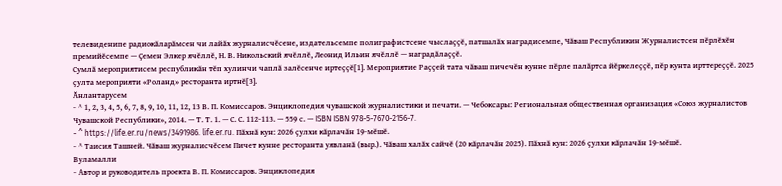телевиденипе радиокӑларӑмсен чи лайӑх журналисчӗсене, издательсемпе полиграфистсене чыслаҫҫӗ, патшалӑх наградисемпе, Чӑваш Республикин Журналистсен пӗрлӗхӗн премийӗсемпе — Ҫемен Элкер ячӗллӗ, Н. В. Никольский ячӗллӗ, Леонид Ильин ячӗллӗ — наградӑлаҫҫӗ.
Сумлӑ мероприятисем республикӑн тӗп хулинчи чаплӑ залӗсенче иртеҫҫӗ[1]. Мероприятие Раҫҫей тата чӑваш пичечӗн кунне пӗрле палӑртса йӗркелеҫҫӗ, пӗр кунта ирттереҫҫӗ. 2025 ҫулта мероприяти «Роланд» ресторанта иртнӗ[3].
Ӑнлантарусем
- ^ 1, 2, 3, 4, 5, 6, 7, 8, 9, 10, 11, 12, 13 В. П. Комиссаров. Энциклопедия чувашской журналистики и печати. — Чебоксары: Региональная общественная организация «Союз журналистов Чувашской Республики», 2014. — Т. Т. 1. — С. С. 112-113. — 559 с. — ISBN ISBN 978-5-7670-2156-7.
- ^ https://life.er.ru/news/3491986. life.er.ru. Пӑхнӑ кун: 2026 ҫулхи кӑрлачӑн 19-мӗшӗ.
- ^ Таисия Ташней. Чӑваш журналисчӗсем Пичет кунне ресторанта уявланӑ (выр.). Чӑваш халӑх сайчӗ (20 кӑрлачӑн 2025). Пӑхнӑ кун: 2026 ҫулхи кӑрлачӑн 19-мӗшӗ.
Вуламалли
- Автор и руководитель проекта В. П. Комиссаров. Энциклопедия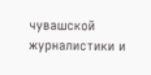чувашской журналистики и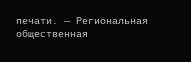печати. — Региональная общественная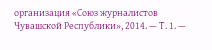организация «Союз журналистов Чувашской Республики», 2014. — Т. 1. —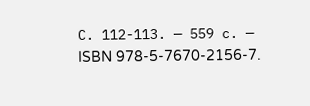С. 112-113. — 559 с. — ISBN 978-5-7670-2156-7.